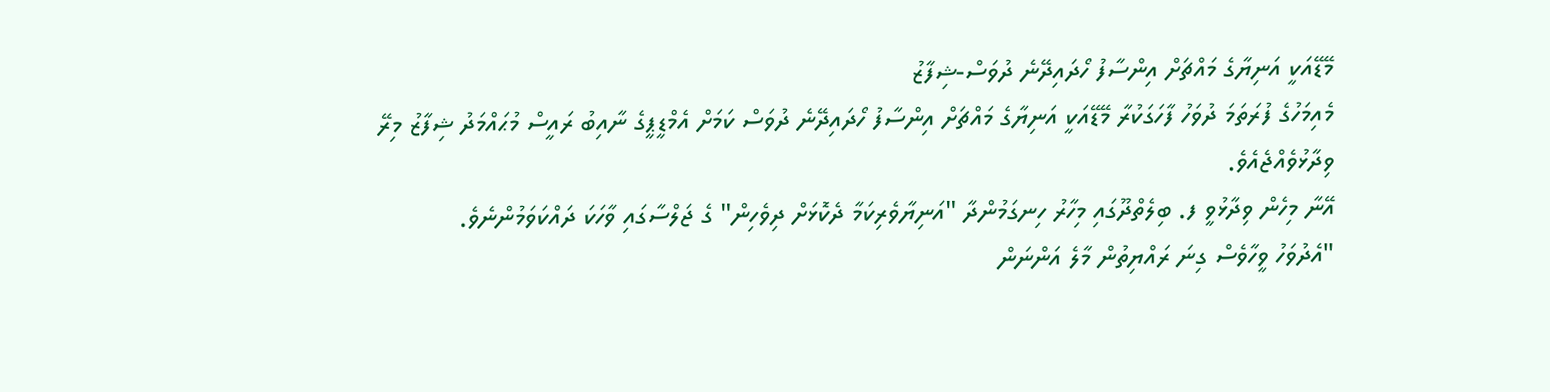މޭޑޭއަކީ އަނިޔާގެ މައްޗަށް އިންސާފު ހޯދައިދޭނެ ދުވަސް-ޝިފާޒު
މެއިމަހުގެ ފުރަތަމަ ދުވަހު ފާހަގަކުރާ މޭޑޭއަކީ އަނިޔާގެ މައްޗަށް އިންސާފު ހޯދައިދޭނެ ދުވަސް ކަމަށް އެމްޑީޕީގެ ނާއިބު ރައީސް މުޙައްމަދު ޝިފާޒު މިރޭ ވިދާޅުވެއްޖެއެވެ.
އޭނާ މިހެން ވިދާޅުވީ ފ. ބިލެތްދޫގައި މިހާރު ހިނގަމުންދާ "އަނިޔާވެރިކަމާ ދެކޮޅަށް ދިވެހިން" ގެ ޖަލްސާގައި ވާހަކަ ދައްކަވަމުންނެވެ.
"އެދުވަހު ވީހާވެސް ގިނަ ރައްޔިތުން މާލެ އަންނަން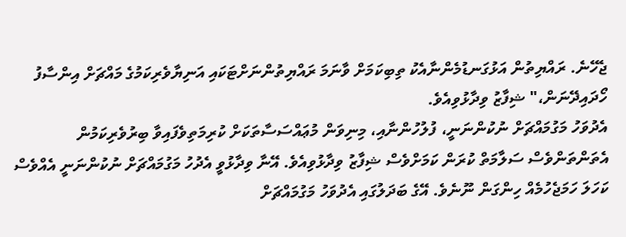ޖެހޭނެ. ރައްޔިތުން އަޅުގަނޑުމެންނާއެކު ތިބިކަމަށް ވާނަމަ ރައްޔިތުންނަށްޓަކައި އަނިޔާވެރިކަމުގެ މައްޗަށް އިންސާފު ހޯދައިދޭނަން،" ޝިފާޒު ވިދާޅުވިއެވެ.
އެދުވަހު މަގުމައްޗަށް ނުކުންނަނީ، ފުލުހުންނާއި، މިނިވަން މުޢައްސަސާތަކަށް ކުރިމަތިވެފައިވާ ބިރުވެރިކަމުން އެތަންތަންވެސް ސަލާމަތް ކުރަން ކަމަށްވެސް ޝިފާޒު ވިދާޅުވިއެވެ. އޭނާ ވިދާޅުވީ އެދުހު މަގުމައްޗަށް ނުކުންނަނީ އެއްވެސް ކަހަލަ ހަމަޖެހުމެއް ހިންގަން ނޫނެވެ. އޭގެ ބަދަލުގައި އެދުވަހު މަގުމައްޗަށް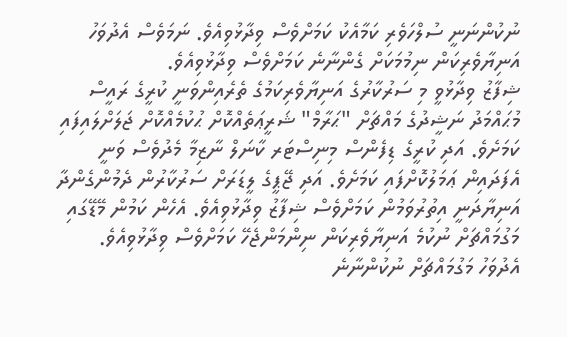ނުކުންނަނީ ސުލްހަވެރި ކަމާއެކު ކަމަށްވެސް ވިދާޅުވިއެވެ. ނަމަވެސް އެދުވަހު އަނިޔާވެރިކަން ނިމުމަކަށް ގެންނާނެ ކަމަށްވެސް ވިދާޅުވިއެވެ.
ޝިފާޒު ވިދާޅުވީ މި ސަރުކާރުގެ އަނިޔާވެރިކަމުގެ ތެރެއިންވަނީ ކުރީގެ ރައީސް މުޙައްމަދު ނަޝީދުގެ މައްޗަށް "ޙަރާމް" ޝަރީޢަތެއްކޮށް ޙުކުމެއްކޮށް ޖަލަށްލައިފައި ކަމަށެވެ. އަދި ކުރީގެ ޑިފެންސް މިނިސްޓަރ ކާނަލް ނާޒިމާ މެދުވެސް ވަނީ އެފަދައިން ޢަމަލުކޮށްފައި ކަމަށެވެ. އަދި ޖޭޕީގެ ލީޑަރަށް ސަރުކާރުން ދެމުންގެންދާ އަނިޔާދަނީ އިތުރުވަމުން ކަމަށްވެސް ޝިފާޒު ވިދާޅުވިއެވެ. އެހެން ކަމުން މޭޑޭގައި މަގުމައްޗަށް ނުކުމެ އަނިޔާވެރިކަން ނިންމަންޖެހޭ ކަމަށްވެސް ވިދާޅުވިއެވެ.
އެދުވަހު މަގުމައްޗަށް ނުކުންނާނެ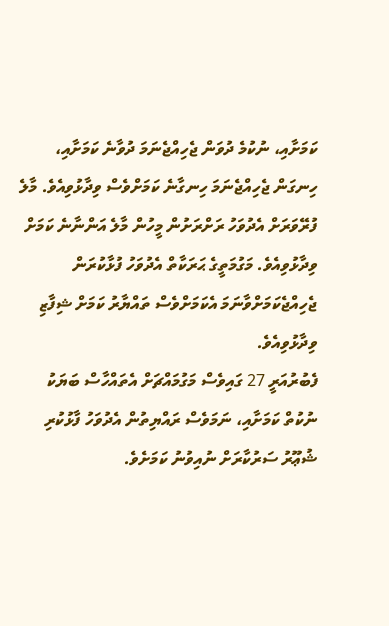ކަމަށާއި، ނުކުމެ ދުވަން ޖެހިއްޖެނަމަ ދުވާނެ ކަމަށާއި، ހިނގަން ޖެހިއްޖެނަމަ ހިނގާނެ ކަމަށްވެސް ވިދާޅުވިއެވެ. މާލެ ފުރޭވަރަށް އެދުވަހު ރަށްރަށުން މީހުން މާލެ އަންނާނެ ކަމަށް ވިދާޅުވިއެވެ. މަގުމަތީގެ ޙަރަކާތް އެދުވަހު ފުޅާކުރަން ޖެހިއްޖެކަމަށްވާނަމަ އެކަމަށްވެސް ތައްޔާރު ކަމަށް ޝިފާޒި ވިދާޅުވިއެވެ.
ފެބުރުއަރީ 27 ގައިވެސް މަގުމައްޗަށް އެތައްހާސް ބަޔަކު ނުކުތް ކަމަށާއި، ނަމަވެސް ރައްޔިތުން އެދުވަހު ފާޅުކުރި ޝުޢޫރު ސަރުކާރަށް ނުއިވުނު ކަމަށެވެ.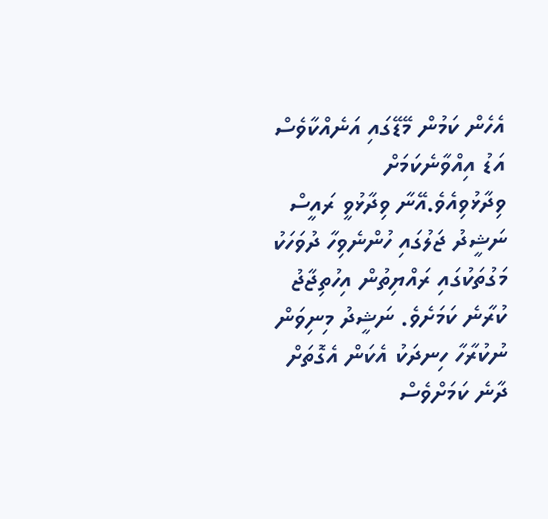އެހެން ކަމުން މޭޑޭގައި އަނެއްކާވެސް އަޑު އިއްވާނެކަމަށް ވިދާޅުވިއެވެ.އޭނާ ވިދާޅުވީ ރައީސް ނަޝީދު ޖަލުގައި ހުންނެވިހާ ދުވަހަކު މަގުތަކުގައި ރައްޔިތުން އިހުތިޖާޖު ކުރާނެ ކަމަށެވެ. ނަޝީދު މިނިވަން ނުކުރާހާ ހިނދަކު އެކަން އެގޮތަށް ދާނެ ކަމަށްވެސް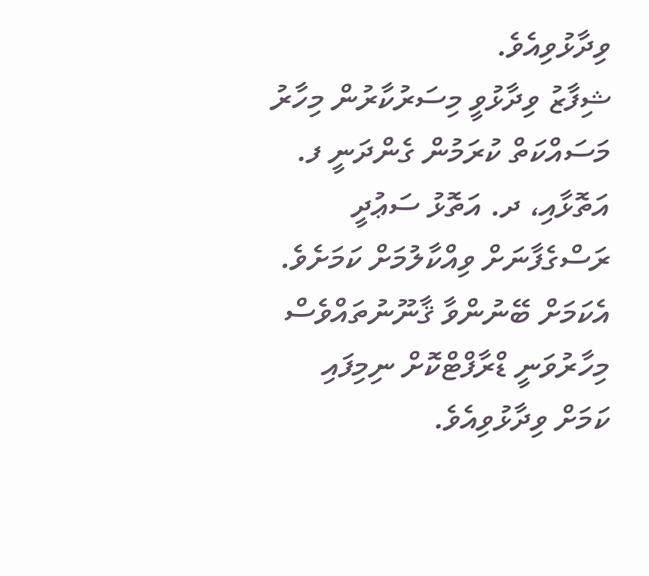ވިދާޅުވިއެވެ.
ޝިފާޒު ވިދާޅުވީ މިސަރުކާރުން މިހާރު މަސައްކަތް ކުރަމުން ގެންދަނީ ފ. އަތޮޅާއި، ދ. އަތޮޅު ސަޢުދީ ރަސްގެފާނަށް ވިއްކާލުމަށް ކަމަށެވެ. އެކަމަށް ބޭނުންވާ ޤާނޫނުތައްވެސް މިހާރުވަނީ ޑްރާފްޓްކޮށް ނިމިފައި ކަމަށް ވިދާޅުވިއެވެ.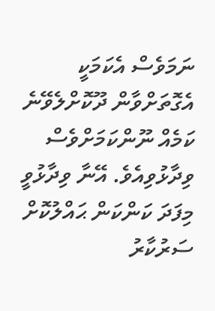ނަމަވެސް އެކަމަކީ އެގޮތަށްވާން ދޫކޮށްލެވޭނެ ކަމެއް ނޫންކަމަށްވެސް ވިދާޅުވިއެވެ. އޭނާ ވިދާޅުވީ މިފަދަ ކަންކަން ޙައްލުކޮށް ސަރުކާރު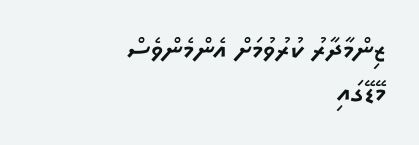ޒިންމާދާރު ކުރުވުމަށް އެންމެންވެސް މޭޑޭގައި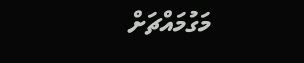މަގުމައްޗަށް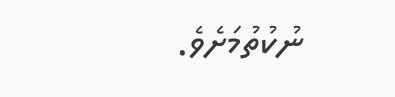ނުކުތުމަށެވެ.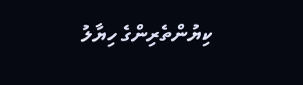ކިޔުންތެރިންގެ ހިޔާލު